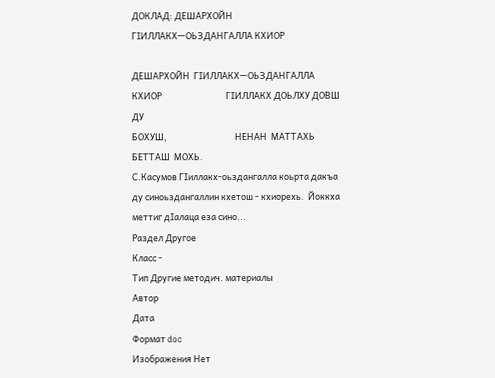ДОКЛАД: ДЕШАРХОЙН ГIИЛЛАКХ—ОЬЗДАНГАЛЛА КХИОР

ДЕШАРХОЙН  ГIИЛЛАКХ—ОЬЗДАНГАЛЛА  КХИОР                                ГIИЛЛАКХ ДОЬЛХУ ДОВШ ДУ                                                                                                                  БОХУШ,                                  НЕНАН  МАТТАХЬ  БЕТТАШ  МОХЬ.                                                                                                               С.Касумов ГIиллакх-оьздангалла коьрта дакъа ду синоьздангаллин кхетош - кхиорехь.  Йоккха меттиг дIалаца еза сино...
Раздел Другое
Класс -
Тип Другие методич. материалы
Автор
Дата
Формат doc
Изображения Нет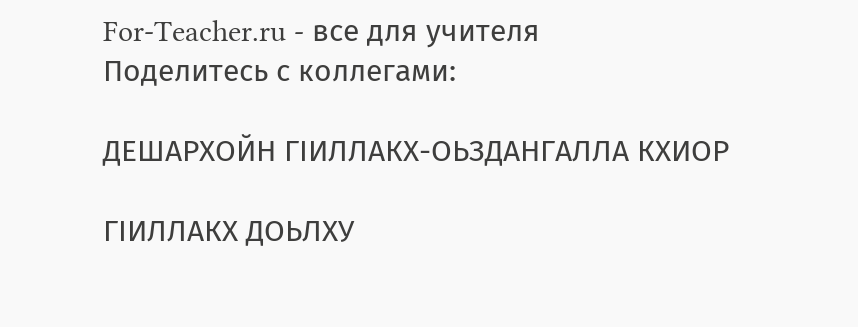For-Teacher.ru - все для учителя
Поделитесь с коллегами:

ДЕШАРХОЙН ГIИЛЛАКХ-ОЬЗДАНГАЛЛА КХИОР

ГIИЛЛАКХ ДОЬЛХУ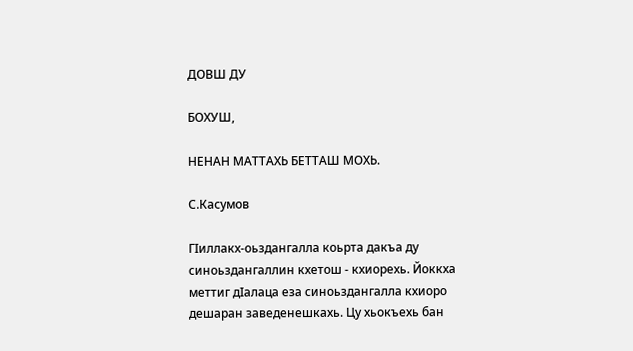ДОВШ ДУ

БОХУШ,

НЕНАН МАТТАХЬ БЕТТАШ МОХЬ.

С.Касумов

ГIиллакх-оьздангалла коьрта дакъа ду синоьздангаллин кхетош - кхиорехь. Йоккха меттиг дIалаца еза синоьздангалла кхиоро дешаран заведенешкахь. Цу хьокъехь бан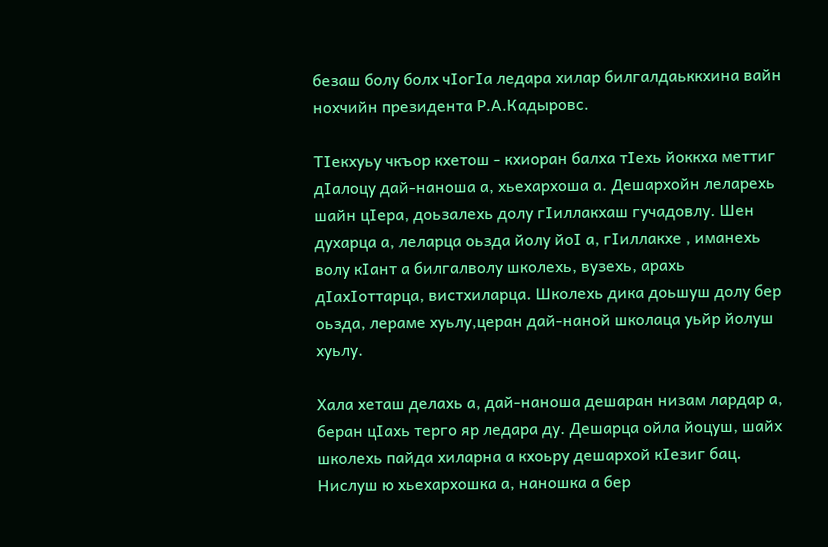безаш болу болх чIогIа ледара хилар билгалдаьккхина вайн нохчийн президента Р.А.Кадыровс.

ТIекхуьу чкъор кхетош - кхиоран балха тIехь йоккха меттиг дIалоцу дай-наноша а, хьехархоша а. Дешархойн леларехь шайн цIера, доьзалехь долу гIиллакхаш гучадовлу. Шен духарца а, леларца оьзда йолу йоI а, гIиллакхе , иманехь волу кIант а билгалволу школехь, вузехь, арахь дIахIоттарца, вистхиларца. Школехь дика доьшуш долу бер оьзда, лераме хуьлу,церан дай-наной школаца уьйр йолуш хуьлу.

Хала хеташ делахь а, дай-наноша дешаран низам лардар а, беран цIахь терго яр ледара ду. Дешарца ойла йоцуш, шайх школехь пайда хиларна а кхоьру дешархой кIезиг бац. Нислуш ю хьехархошка а, наношка а бер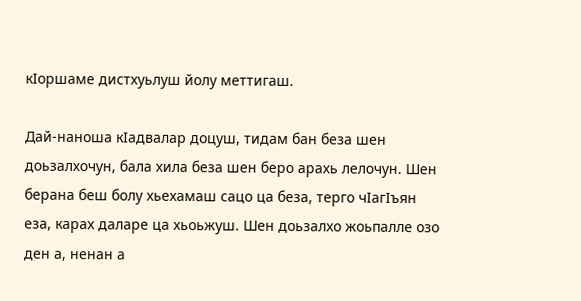кIоршаме дистхуьлуш йолу меттигаш.

Дай-наноша кIадвалар доцуш, тидам бан беза шен доьзалхочун, бала хила беза шен беро арахь лелочун. Шен берана беш болу хьехамаш сацо ца беза, терго чIагIъян еза, карах даларе ца хьоьжуш. Шен доьзалхо жоьпалле озо ден а, ненан а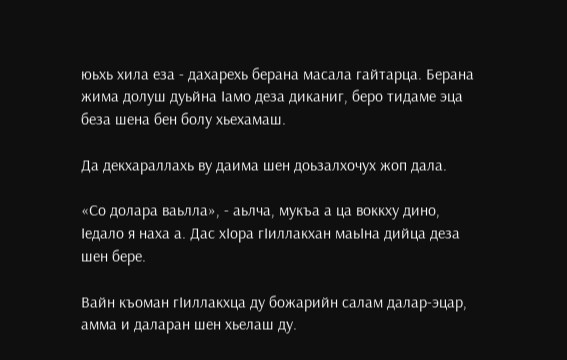юьхь хила еза - дахарехь берана масала гайтарца. Берана жима долуш дуьйна Iамо деза диканиг, беро тидаме эца беза шена бен болу хьехамаш.

Да декхараллахь ву даима шен доьзалхочух жоп дала.

«Со долара ваьлла», - аьлча, мукъа а ца воккху дино, Iедало я наха а. Дас хIора гIиллакхан маьIна дийца деза шен бере.

Вайн къоман гIиллакхца ду божарийн салам далар-эцар, амма и даларан шен хьелаш ду.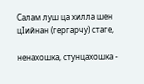Салам луш ца хилла шен цIийнан (гергарчу) стаге,

ненахошка, стунцахошка -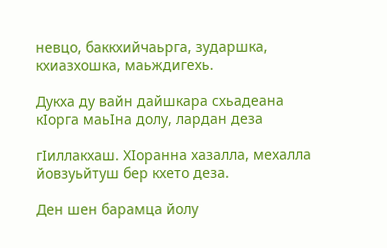невцо, баккхийчаьрга, зударшка, кхиазхошка, маьждигехь.

Дукха ду вайн дайшкара схьадеана кIорга маьIна долу, лардан деза

гIиллакхаш. ХIоранна хазалла, мехалла йовзуьйтуш бер кхето деза.

Ден шен барамца йолу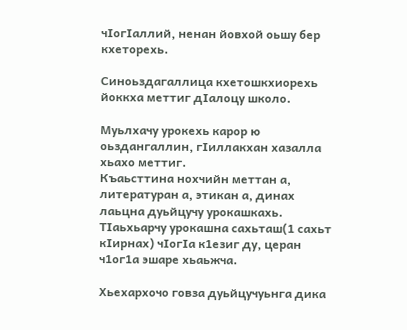чIогIаллий, ненан йовхой оьшу бер кхеторехь.

Синоьздагаллица кхетошкхиорехь йоккха меттиг дIалоцу школо.

Муьлхачу урокехь карор ю оьздангаллин, гIиллакхан хазалла хьахо меттиг.
Къаьсттина нохчийн меттан а, литературан а, этикан а, динах лаьцна дуьйцучу урокашкахь. ТIаьхьарчу урокашна сахьташ(1 сахьт кIирнах) чIогIа к1езиг ду, церан ч1ог1а эшаре хьаьжча.

Хьехархочо говза дуьйцучуьнга дика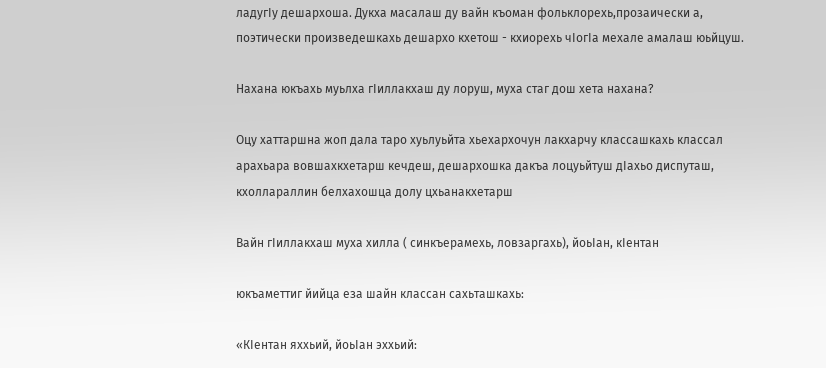ладугIу дешархоша. Дукха масалаш ду вайн къоман фольклорехь,прозаически а, поэтически произведешкахь дешархо кхетош - кхиорехь чIогIа мехале амалаш юьйцуш.

Нахана юкъахь муьлха гIиллакхаш ду лоруш, муха стаг дош хета нахана?

Оцу хаттаршна жоп дала таро хуьлуьйта хьехархочун лакхарчу классашкахь классал арахьара вовшахкхетарш кечдеш, дешархошка дакъа лоцуьйтуш дIахьо диспуташ, кхоллараллин белхахошца долу цхьанакхетарш

Вайн гIиллакхаш муха хилла ( синкъерамехь, ловзаргахь), йоьIан, кIентан

юкъаметтиг йийца еза шайн классан сахьташкахь:

«КIентан яххьий, йоьIан эххьий: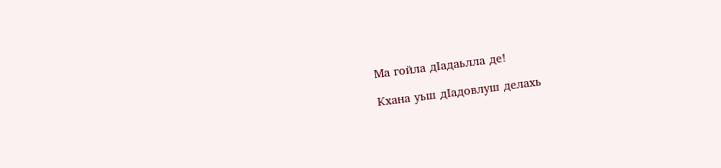Ма гойла дIадаьлла де!

Кхана уьш дIадовлуш делахь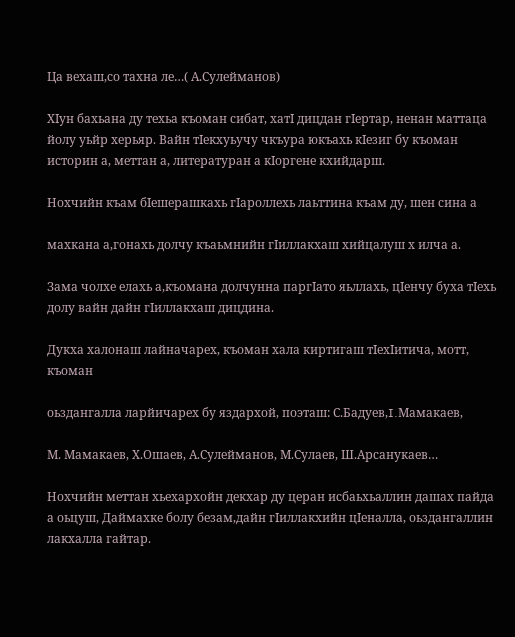Ца вехаш,со тахна ле…( А.Сулейманов)

ХIун бахьана ду техьа къоман сибат, хатI дицдан гIертар, ненан маттаца йолу уьйр херьяр. Вайн тIекхуьучу чкъура юкъахь кIезиг бу къоман историн а, меттан а, литературан а кIоргене кхийдарш.

Нохчийн къам бIешерашкахь гIароллехь лаьттина къам ду, шен сина а

махкана а,гонахь долчу къаьмнийн гIиллакхаш хийцалуш х илча а.

Зама чолхе елахь а,къомана долчунна паргIато яьллахь, цIенчу буха тIехь долу вайн дайн гIиллакхаш дицдина.

Дукха халонаш лайначарех, къоман хала киртигаш тIехIитича, мотт, къоман

оьздангалла ларйичарех бу яздархой, поэташ: С.Бадуев,I.Мамакаев,

М. Мамакаев, Х.Ошаев, А.Сулейманов, М.Сулаев, Ш.Арсанукаев…

Нохчийн меттан хьехархойн декхар ду церан исбаьхьаллин дашах пайда а оьцуш, Даймахке болу безам,дайн гIиллакхийн цIеналла, оьздангаллин лакхалла гайтар.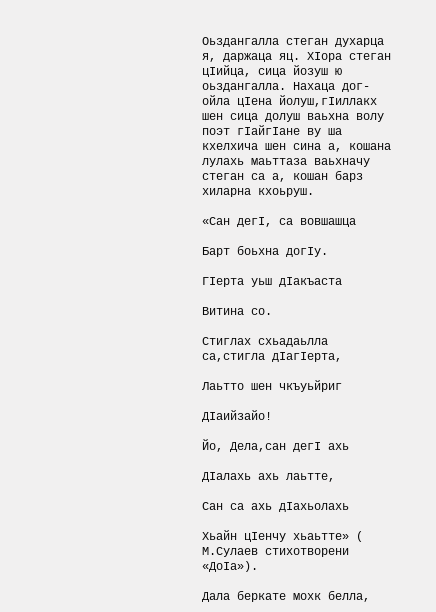Оьздангалла стеган духарца я, даржаца яц. ХIора стеган цIийца, сица йозуш ю оьздангалла. Нахаца дог-ойла цIена йолуш,гIиллакх шен сица долуш ваьхна волу поэт гIайгIане ву ша кхелхича шен сина а, кошана лулахь маьттаза ваьхначу стеган са а, кошан барз хиларна кхоьруш.

«Сан дегI, са вовшашца

Барт боьхна догIу.

ГIерта уьш дIакъаста

Витина со.

Стиглах схьадаьлла са,стигла дIагIерта,

Лаьтто шен чкъуьйриг

ДIаийзайо!

Йо, Дела,сан дегI ахь

ДIалахь ахь лаьтте,

Сан са ахь дIахьолахь

Хьайн цIенчу хьаьтте» ( М.Сулаев стихотворени «ДоIа»).

Дала беркате мохк белла,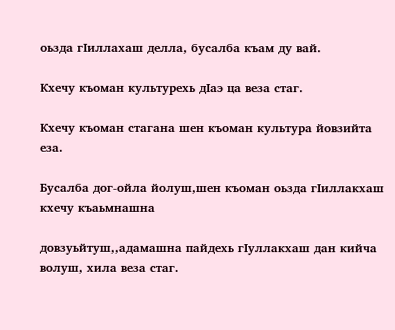оьзда гIиллахаш делла, бусалба къам ду вай.

Кхечу къоман культурехь дIаэ ца веза стаг.

Кхечу къоман стагана шен къоман культура йовзийта еза.

Бусалба дог-ойла йолуш,шен къоман оьзда гIиллакхаш кхечу къаьмнашна

довзуьйтуш,,адамашна пайдехь гIуллакхаш дан кийча волуш, хила веза стаг.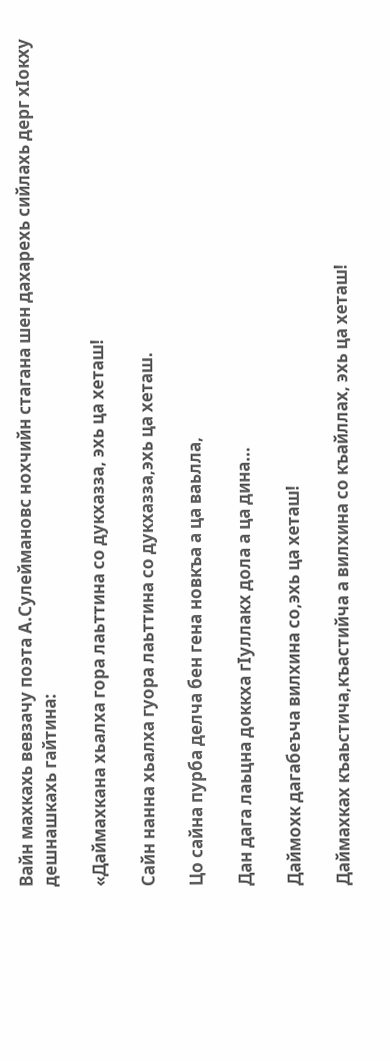Вайн махкахь вевзачу поэта А.Сулеймановс нохчийн стагана шен дахарехь сийлахь дерг хIокху дешнашкахь гайтина:

«Даймахкана хьалха гора лаьттина со дукхазза, эхь ца хеташ!

Сайн нанна хьалха гуора лаьттина со дукхазза,эхь ца хеташ.

Цо сайна пурба делча бен гена новкъа а ца ваьлла,

Дан дага лаьцна доккха гIуллакх дола а ца дина…

Даймохк дагабеъча вилхина со,эхь ца хеташ!

Даймахках къаьстича,къастийча а вилхина со къайллах, эхь ца хеташ!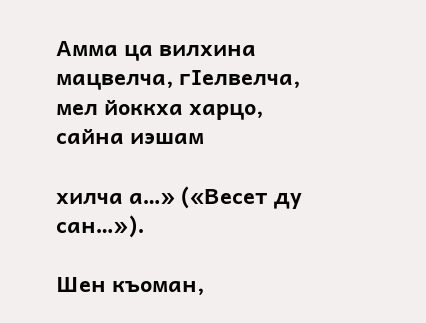Амма ца вилхина мацвелча, гIелвелча, мел йоккха харцо, сайна иэшам

хилча а…» («Весет ду сан…»).

Шен къоман,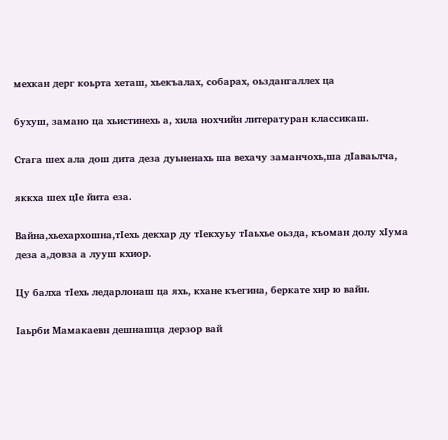мехкан дерг коьрта хеташ, хьекъалах, собарах, оьздангаллех ца

бухуш, замано ца хьистинехь а, хила нохчийн литературан классикаш.

Стага шех ала дош дита деза дуьненахь ша вехачу заманчохь,ша дIаваьлча,

яккха шех цIе йита еза.

Вайна,хьехархошна,тIехь декхар ду тIекхуьу тIаьхье оьзда, къоман долу хIума деза а,довза а лууш кхиор.

Цу балха тIехь ледарлонаш ца яхь, кхане къегина, беркате хир ю вайн.

Iаьрби Мамакаевн дешнашца дерзор вай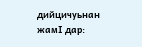дийцичуьнан жамI дар: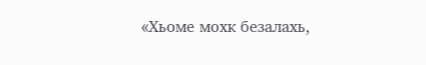«Хьоме мохк безалахь,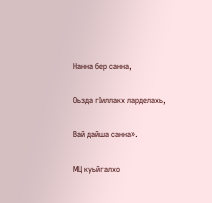Нанна бер санна,

Оьзда гIиллакх ларделахь,

Вай дайша санна».

МЦ куьйгалхо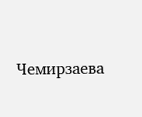Чемирзаева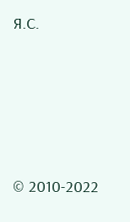Я.С.





© 2010-2022